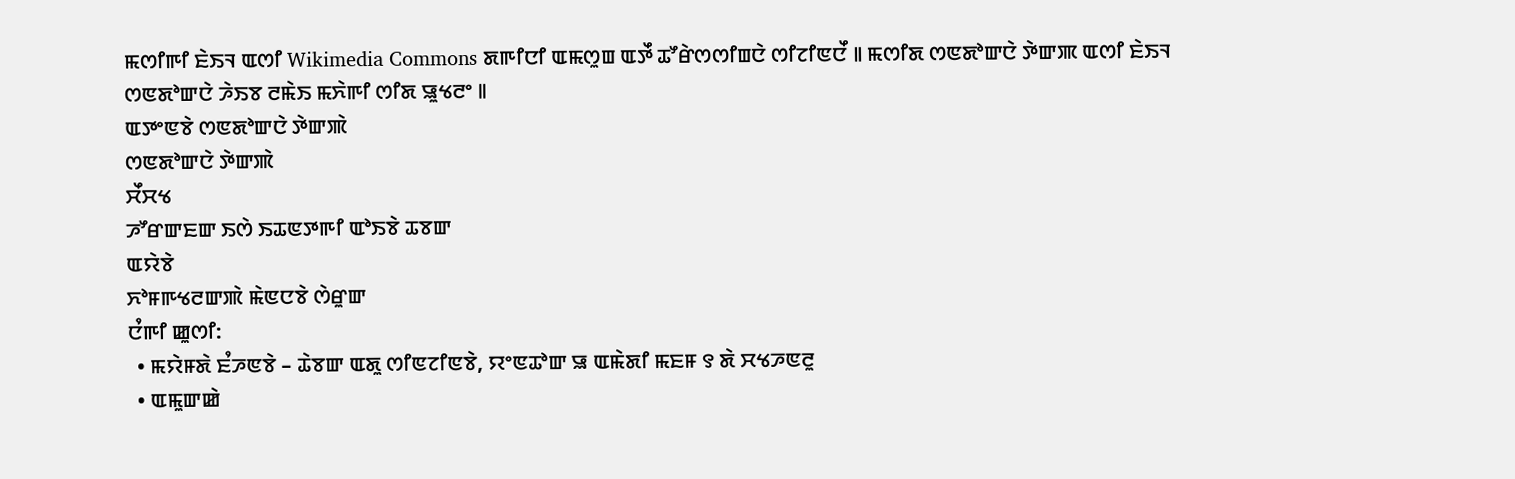ꯃꯁꯤꯒꯤ ꯐꯥꯏꯜ ꯑꯁꯤ Wikimedia Commons ꯗꯒꯤꯅꯤ ꯑꯃꯁꯨꯡ ꯑꯇꯩ ꯊꯧꯔꯥꯁꯁꯤꯡꯅꯥ ꯁꯤꯖꯤꯟꯅꯩ ꯫ ꯃꯁꯤꯗ ꯁꯟꯗꯣꯛꯅꯥ ꯇꯥꯛꯄ ꯑꯁꯤ ꯐꯥꯏꯜ ꯁꯟꯗꯣꯛꯅꯥ ꯍꯥꯏꯕ ꯂꯃꯥꯏ ꯃꯈꯥꯒꯤ ꯁꯤꯗ ꯎꯨꯠꯂꯦ ꯫
ꯑꯇꯦꯟꯕꯥ ꯁꯟꯗꯣꯛꯅꯥ ꯇꯥꯛꯄꯥ
ꯁꯟꯗꯣꯛꯅꯥ ꯇꯥꯛꯄꯥ
ꯆꯩꯆꯠ
ꯍꯧꯔꯛꯐꯛ ꯏꯁꯥ ꯏꯊꯟꯇꯒꯤ ꯑꯣꯏꯕꯥ ꯊꯕꯛ
ꯑꯌꯥꯕꯥ
ꯈꯣꯝꯒꯠꯂꯛꯄꯥ ꯃꯥꯟꯅꯕꯥ ꯁꯥꯔꯨꯛ
ꯅꯪꯒꯤ ꯀꯨꯁꯤ:
  • ꯃꯌꯥꯝꯗꯥ ꯐꯪꯍꯟꯕꯥ – ꯊꯥꯕꯛ ꯑꯗꯨ ꯁꯤꯟꯖꯤꯟꯕꯥ, ꯌꯦꯟꯊꯣꯛ ꯎ ꯑꯃꯥꯗꯤ ꯃꯐꯝ ꯱ ꯗꯥ ꯆꯠꯍꯟꯂꯨ
  • ꯑꯃꯨꯛꯀꯥ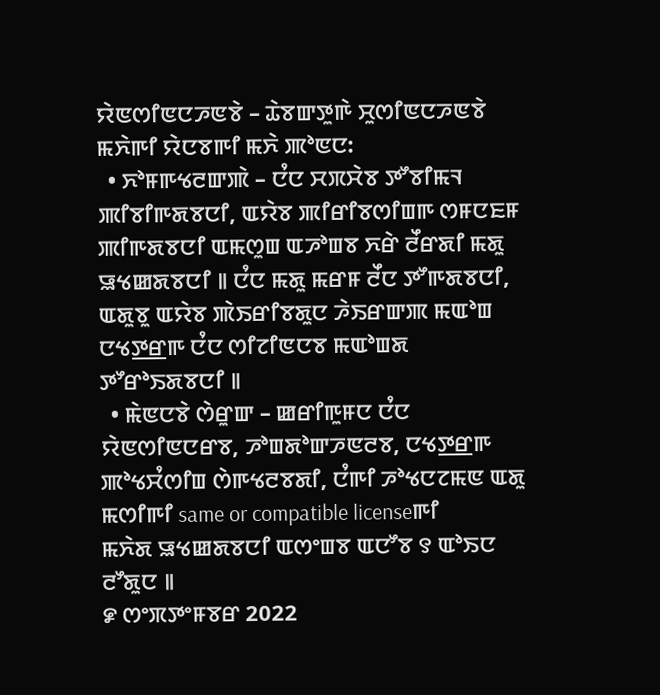ꯌꯥꯟꯁꯤꯟꯅꯍꯟꯕꯥ – ꯊꯥꯕꯛꯇꯨꯒꯥ ꯆꯨꯁꯤꯟꯅꯍꯟꯕꯥ
ꯃꯈꯥꯒꯤ ꯌꯥꯅꯕꯒꯤ ꯃꯈꯥ ꯄꯣꯟꯅ:
  • ꯈꯣꯝꯒꯠꯂꯛꯄꯥ – ꯅꯪꯅ ꯆꯞꯆꯥꯕ ꯇꯧꯕꯤꯃꯜ ꯄꯤꯕꯤꯒꯗꯕꯅꯤ, ꯑꯌꯥꯕ ꯄꯤꯔꯤꯕꯁꯤꯡꯒ ꯁꯝꯅꯐꯝ ꯄꯤꯒꯗꯕꯅꯤ ꯑꯃꯁꯨꯡ ꯑꯍꯣꯡꯕ ꯈꯔꯥ ꯂꯩꯔꯗꯤ ꯃꯗꯨ ꯎꯠꯀꯗꯕꯅꯤ ꯫ ꯅꯪꯅ ꯃꯗꯨ ꯃꯔꯝ ꯂꯩꯅ ꯇꯧꯒꯗꯕꯅꯤ, ꯑꯗꯨꯕꯨ ꯑꯌꯥꯕ ꯄꯥꯏꯔꯤꯕꯗꯨꯅ ꯍꯥꯏꯔꯛꯄ ꯃꯑꯣꯡ ꯅꯠꯇ꯭ꯔꯒ ꯅꯪꯅ ꯁꯤꯖꯤꯟꯅꯕ ꯃꯑꯣꯡꯗ ꯇꯧꯔꯣꯏꯗꯕꯅꯤ ꯫
  • ꯃꯥꯟꯅꯕꯥ ꯁꯥꯔꯨꯛ – ꯀꯔꯤꯒꯨꯝꯅ ꯅꯪꯅ ꯌꯥꯟꯁꯤꯟꯅꯔꯕ, ꯍꯣꯡꯗꯣꯛꯍꯟꯂꯕ, ꯅꯠꯇ꯭ꯔꯒ ꯄꯣꯠꯆꯪꯁꯤꯡ ꯁꯥꯒꯠꯂꯕꯗꯤ, ꯅꯪꯒꯤ ꯍꯣꯠꯅꯖꯃꯟ ꯑꯗꯨ ꯃꯁꯤꯒꯤ same or compatible licenseꯒꯤ
ꯃꯈꯥꯗ ꯎꯠꯀꯗꯕꯅꯤ ꯑꯁꯦꯡꯕ ꯑꯅꯧꯕ ꯱ ꯑꯣꯏꯅ ꯂꯧꯗꯨꯅ ꯫
꯹ ꯁꯦꯞꯇꯦꯝꯕꯔ 2022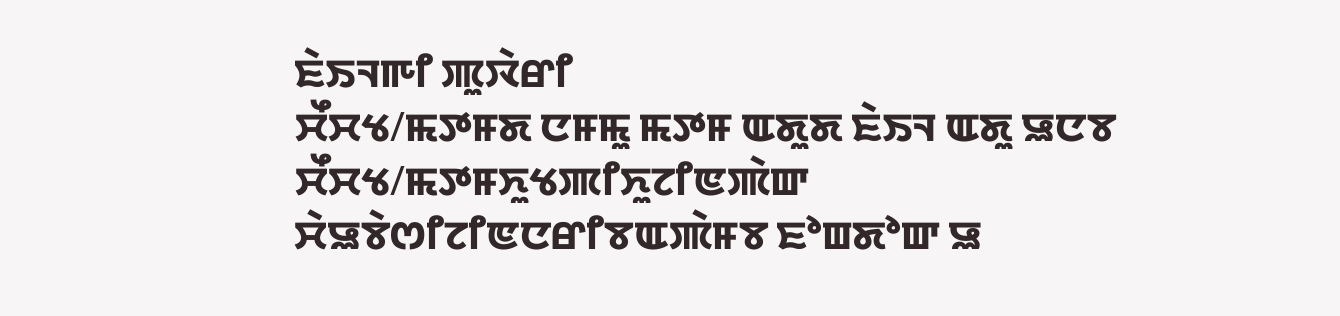ꯐꯥꯏꯜꯒꯤ ꯄꯨꯋꯥꯔꯤ
ꯆꯩꯆꯠ/ꯃꯇꯝꯗ ꯅꯝꯃꯨ ꯃꯇꯝ ꯑꯗꯨꯗ ꯐꯥꯏꯜ ꯑꯗꯨ ꯎꯅꯕ
ꯆꯩꯆꯠ/ꯃꯇꯝꯈꯨꯠꯄꯤꯈꯨꯖꯤꯟꯄꯥꯛ ꯆꯥꯎꯕꯥꯁꯤꯖꯤꯟꯅꯔꯤꯕꯑꯄꯥꯝꯕ ꯐꯣꯡꯗꯣꯛ ꯎ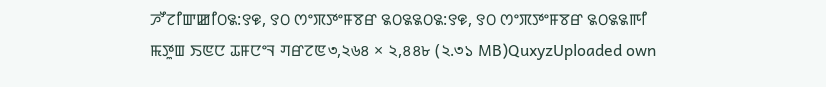ꯍꯧꯖꯤꯛꯀꯤ꯰꯲:꯱꯶, ꯱꯰ ꯁꯦꯞꯇꯦꯝꯕꯔ ꯲꯰꯲꯲꯰꯲:꯱꯶, ꯱꯰ ꯁꯦꯞꯇꯦꯝꯕꯔ ꯲꯰꯲꯲ꯒꯤ ꯃꯇꯨꯡ ꯏꯟꯅ ꯊꯝꯅꯦꯜ ꯚꯔꯖꯟ৩,২৬৪ × ২,৪৪৮ (২.৩১ MB)QuxyzUploaded own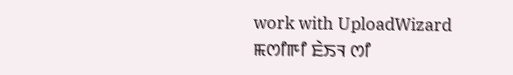work with UploadWizard
ꯃꯁꯤꯒꯤ ꯐꯥꯏꯜ ꯁꯤ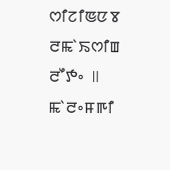ꯁꯤꯖꯤꯟꯅꯕ ꯂꯃꯥꯏꯁꯤꯡ ꯂꯩꯇꯦ ꯫
ꯃꯥꯂꯦꯝꯒꯤ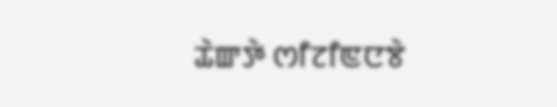ꯊꯥꯛꯇꯥ ꯁꯤꯖꯤꯟꯅꯕꯥ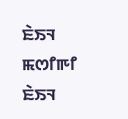ꯐꯥꯏꯜ
ꯃꯁꯤꯒꯤ ꯐꯥꯏꯜ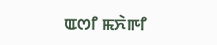ꯑꯁꯤ ꯃꯈꯥꯒꯤ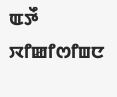ꯑꯇꯩ ꯋꯤꯀꯤꯁꯤꯡꯅ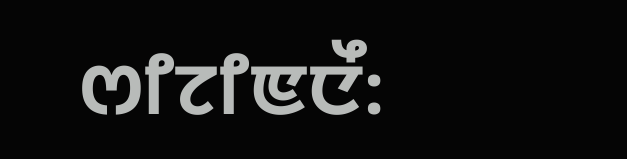ꯁꯤꯖꯤꯟꯅꯩ: